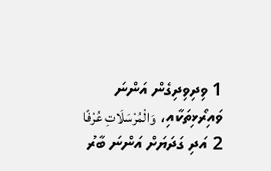1 ވިދިވިދިގެން އަންނަ ވައިރޯޅިތަކާއި، وَالْمُرْسَلَاتِ عُرْفًا
2 އަދި ގަދަޔަށް އަންނަ ބާރު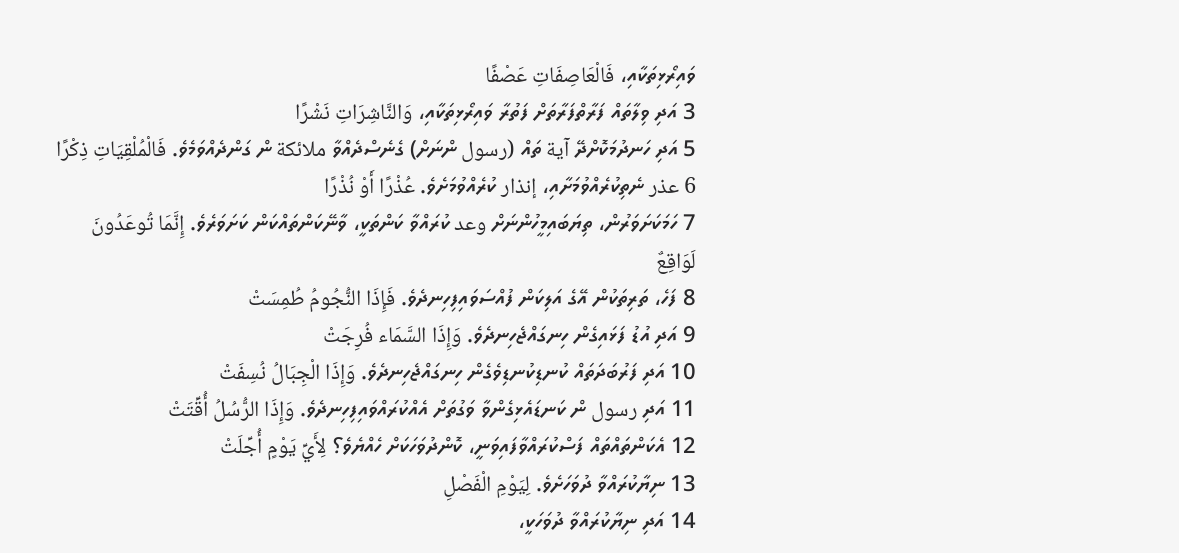ވައިރޯޅިތަކާއި، فَالْعَاصِفَاتِ عَصْفًا
3 އަދި ވިލާތައް ފަރާތްފަރާތަށް ފަތުރާ ވައިރޯޅިތަކާއި، وَالنَّاشِرَاتِ نَشْرًا
5 އަދި ހަނދުމަކޮށްދޭ آية ތައް (رسول ންނަށް) ގެނެސްދެއްވާ ملائكة ން ގަންދެއްވަމެވެ. فَالْمُلْقِيَاتِ ذِكْرًا
6 عذر ނެތިކުރެއްވުމަށާއި، إنذار ކުރެއްވުމަށެވެ. عُذْرًا أَوْ نُذْرًا
7 ހަމަކަށަވަރުން، ތިޔަބައިމީހުންނަށް وعد ކުރައްވާ ކަންތަކީ، ވާނޭކަންތައްކަން ކަށަވަރެވެ. إِنَّمَا تُوعَدُونَ لَوَاقِعٌ
8 ފަހެ، ތަރިތަކުން އޭގެ އަލިކަން ފުއްސަވައިފިހިނދެވެ. فَإِذَا النُّجُومُ طُمِسَتْ
9 އަދި އުޑު ފަޅައިގެން ހިނގައްޖެހިނދެވެ. وَإِذَا السَّمَاء فُرِجَتْ
10 އަދި ފަރުބަދަތައް ކުނޑިކުނޑިވެގެން ހިނގައްޖެހިނދެވެ. وَإِذَا الْجِبَالُ نُسِفَتْ
11 އަދި رسول ން ކަނޑައެޅިގެންވާ ވަގުތަށް އެއްކުރައްވައިފިހިނދެވެ. وَإِذَا الرُّسُلُ أُقِّتَتْ
12 އެކަންތައްތައް ފަސްކުރައްވާފައިވަނީ، ކޮންދުވަހަކަށް ހެއްޔެވެ؟ لِأَيِّ يَوْمٍ أُجِّلَتْ
13 ނިޔާކުރައްވާ ދުވަހަށެވެ. لِيَوْمِ الْفَصْلِ
14 އަދި ނިޔާކުރައްވާ ދުވަހަކީ،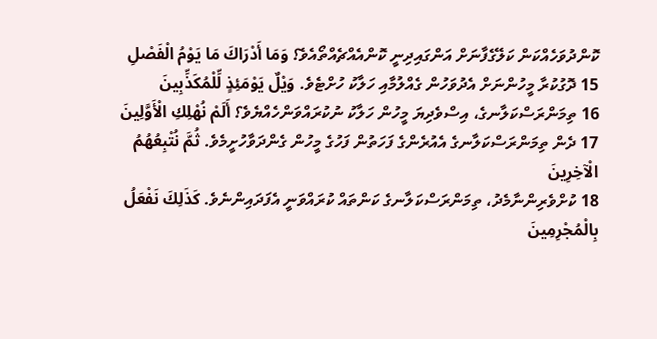ކޮންދުވަހެއްކަން ކަލޭގެފާނަށް އަންގައިދިނީ ކޮންއެއްޗެއްތޯއެވެ؟ وَمَا أَدْرَاكَ مَا يَوْمُ الْفَصْلِ
15 ދޮގުކުރާ މީހުންނަށް އެދުވަހުން ގެއްލުމާއި ހަލާކު ހުށްޓެވެ. وَيْلٌ يَوْمَئِذٍ لِّلْمُكَذِّبِينَ
16 ތިމަންރަސްކަލާނގެ، އިސްވެދިޔަ މީހުން ހަލާކު ނުކުރައްވަންހެއްޔެވެ؟ أَلَمْ نُهْلِكِ الْأَوَّلِينَ
17 ދެން ތިމަންރަސްކަލާނގެ އެއުރެންގެ ފަހަތުން ފަހުގެ މީހުން ގެންދަވާހުށީމެވެ. ثُمَّ نُتْبِعُهُمُ الْآخِرِينَ
18 ކުށްވެރިންނާމެދު، ތިމަންރަސްކަލާނގެ ކަންތައް ކުރައްވަނީ އެފަދައިންނެވެ. كَذَلِكَ نَفْعَلُ بِالْمُجْرِمِينَ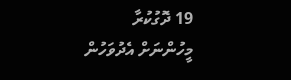19 ދޮގުކުރާ މީހުންނަށް އެދުވަހުން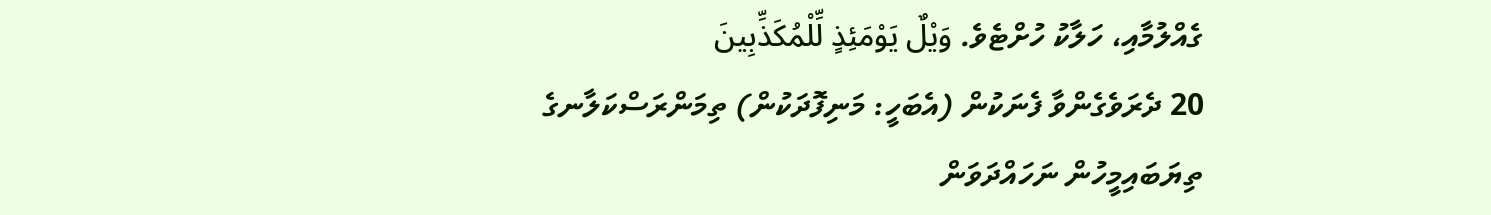ގެއްލުމާއި، ހަލާކު ހުށްޓެވެ. وَيْلٌ يَوْمَئِذٍ لِّلْمُكَذِّبِينَ
20 ދެރަވެގެންވާ ފެނަކުން (އެބަހީ: މަނިފޮދަކުން) ތިމަންރަސްކަލާނގެ ތިޔަބައިމީހުން ނަހައްދަވަން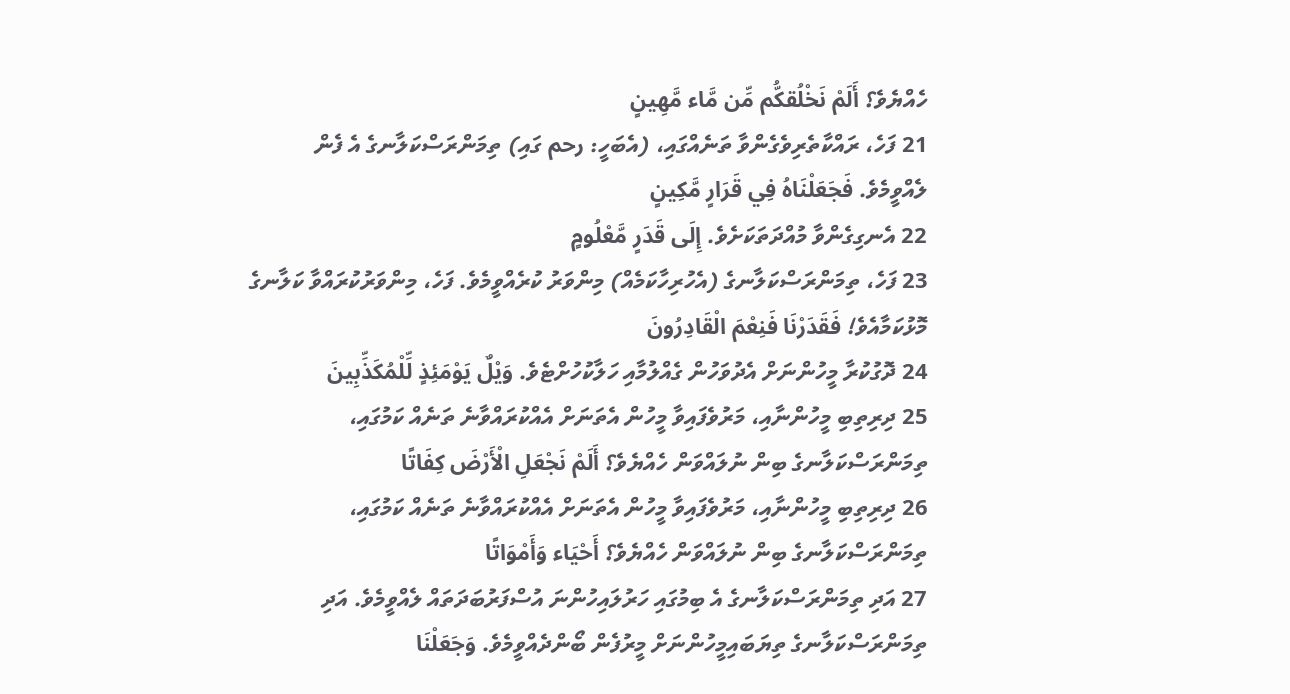ހެއްޔެވެ؟ أَلَمْ نَخْلُقكُّم مِّن مَّاء مَّهِينٍ
21 ފަހެ، ރައްކާތެރިވެގެންވާ ތަނެއްގައި، (އެބަހީ: رحم ގައި) ތިމަންރަސްކަލާނގެ އެ ފެން ލެއްވީމެވެ. فَجَعَلْنَاهُ فِي قَرَارٍ مَّكِينٍ
22 އެނގިގެންވާ މުއްދަތަކަށެވެ. إِلَى قَدَرٍ مَّعْلُومٍ
23 ފަހެ، ތިމަންރަސްކަލާނގެ (އެހުރިހާކަމެއް) މިންވަރު ކުރެއްވީމެވެ. ފަހެ، މިންވަރުކުރައްވާ ކަލާނގެ މޮޅުކަމާއެވެ! فَقَدَرْنَا فَنِعْمَ الْقَادِرُونَ
24 ދޮގުކުރާ މީހުންނަށް އެދުވަހުން ގެއްލުމާއި ހަލާކުހުށްޓެވެ. وَيْلٌ يَوْمَئِذٍ لِّلْمُكَذِّبِينَ
25 ދިރިތިބި މީހުންނާއި، މަރުވެފައިވާ މީހުން އެތަނަށް އެއްކުރައްވާނެ ތަނެއް ކަމުގައި، ތިމަންރަސްކަލާނގެ ބިން ނުލައްވަން ހެއްޔެވެ؟ أَلَمْ نَجْعَلِ الْأَرْضَ كِفَاتًا
26 ދިރިތިބި މީހުންނާއި، މަރުވެފައިވާ މީހުން އެތަނަށް އެއްކުރައްވާނެ ތަނެއް ކަމުގައި، ތިމަންރަސްކަލާނގެ ބިން ނުލައްވަން ހެއްޔެވެ؟ أَحْيَاء وَأَمْوَاتًا
27 އަދި ތިމަންރަސްކަލާނގެ އެ ބިމުގައި ހަރުލައިހުންނަ އުސްފަރުބަދަތައް ލެއްވީމެވެ. އަދި ތިމަންރަސްކަލާނގެ ތިޔަބައިމީހުންނަށް މީރުފެން ބޯންދެއްވީމެވެ. وَجَعَلْنَا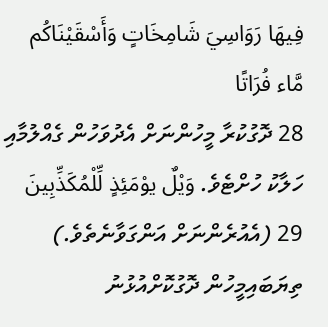فِيهَا رَوَاسِيَ شَامِخَاتٍ وَأَسْقَيْنَاكُم مَّاء فُرَاتًا
28 ދޮގުކުރާ މީހުންނަށް އެދުވަހުން ގެއްލުމާއި ހަލާކު ހުށްޓެވެ. وَيْلٌ يوْمَئِذٍ لِّلْمُكَذِّبِينَ
29 (އެއުރެންނަށް އަންގަވާނެތެވެ.) ތިޔަބައިމީހުން ދޮގުކޮށްއުޅުނު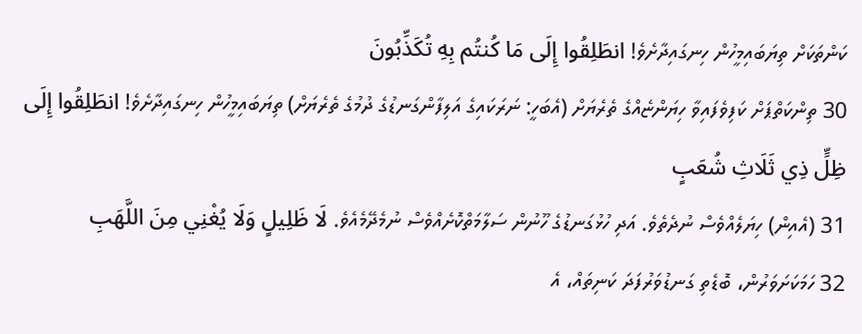ކަންތަކަށް ތިޔަބައިމީހުން ހިނގައިދާށެވެ! انطَلِقُوا إِلَى مَا كُنتُم بِهِ تُكَذِّبُونَ
30 ތިންކަތްޕަށް ކަފިވެފައިވާ ހިޔަންޏެއްގެ ތެރެޔަށް (އެބަހީ: ނަރަކައިގެ އަލިފާންގަނޑުގެ ދުމުގެ ތެރެޔަށް) ތިޔަބައިމީހުން ހިނގައިދާށެވެ! انطَلِقُوا إِلَى ظِلٍّ ذِي ثَلَاثِ شُعَبٍ
31 (އެއިން) ހިޔަލެއްވެސް ނުދެތެވެ. އަދި ހުޅުގަނޑުގެ ހޫނުން ސަލާމަތްކޮށެއްވެސް ނުމެދޭމެއެވެ. لَا ظَلِيلٍ وَلَا يُغْنِي مِنَ اللَّهَبِ
32 ހަމަކަށަވަރުން، ބޮޑެތި ގަނޑުވަރުފަދަ ކަނިތައް، އެ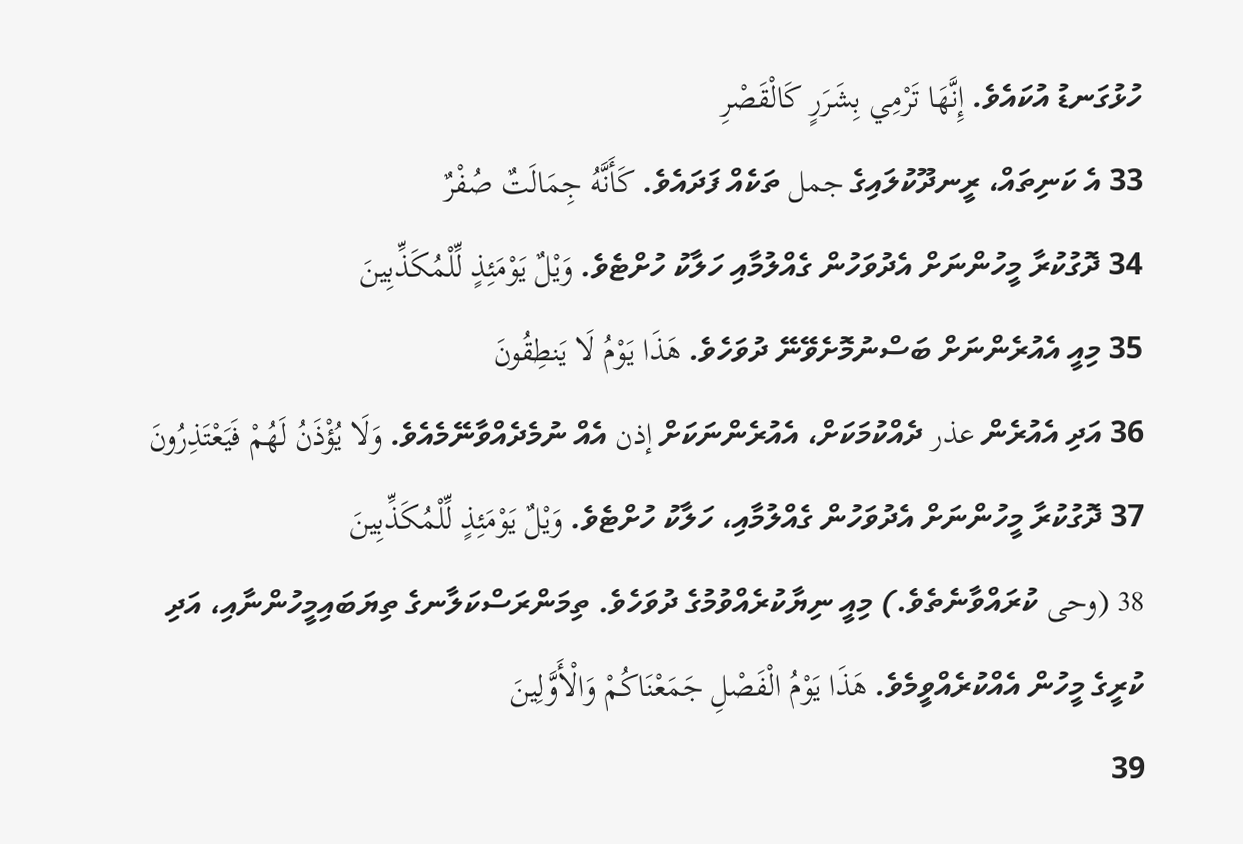ހުޅުގަނޑު އުކައެވެ. إِنَّهَا تَرْمِي بِشَرَرٍ كَالْقَصْرِ
33 އެ ކަނިތައް، ރީނދޫކުލައިގެ جمل ތަކެއް ފަދައެވެ. كَأَنَّهُ جِمَالَتٌ صُفْرٌ
34 ދޮގުކުރާ މީހުންނަށް އެދުވަހުން ގެއްލުމާއި ހަލާކު ހުށްޓެވެ. وَيْلٌ يَوْمَئِذٍ لِّلْمُكَذِّبِينَ
35 މިއީ އެއުރެންނަށް ބަސްނުމޮށެވޭނޭ ދުވަހެވެ. هَذَا يَوْمُ لَا يَنطِقُونَ
36 އަދި އެއުރެން عذر ދެއްކުމަކަށް، އެއުރެންނަކަށް إذن އެއް ނުމެދެއްވާނޭމެއެވެ. وَلَا يُؤْذَنُ لَهُمْ فَيَعْتَذِرُونَ
37 ދޮގުކުރާ މީހުންނަށް އެދުވަހުން ގެއްލުމާއި، ހަލާކު ހުށްޓެވެ. وَيْلٌ يَوْمَئِذٍ لِّلْمُكَذِّبِينَ
38 (وحى ކުރައްވާނެތެވެ.) މިއީ ނިޔާކުރެއްވުމުގެ ދުވަހެވެ. ތިމަންރަސްކަލާނގެ ތިޔަބައިމީހުންނާއި، އަދި ކުރީގެ މީހުން އެއްކުރެއްވީމެވެ. هَذَا يَوْمُ الْفَصْلِ جَمَعْنَاكُمْ وَالْأَوَّلِينَ
39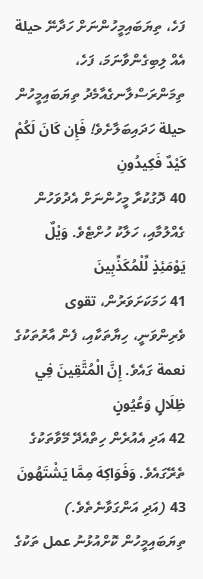ފަހެ، ތިޔަބައިމީހުންނަށް ހަދާނޭ حيلة އެއް ލިބިގެންވާނަމަ، ފަހެ، ތިމަންރަސްލާނގެއާމެދު ތިޔަބައިމީހުން حيلة ހަދައިބަލާށެވެ! فَإِن كَانَ لَكُمْ كَيْدٌ فَكِيدُونِ
40 ދޮގުކުރާ މީހުންނަށް އެދުވަހުން ގެއްލުމާއި، ހަލާކު ހުށްޓެވެ. وَيْلٌ يَوْمَئِذٍ لِّلْمُكَذِّبِينَ
41 ހަމަކަށަވަރުން، تقوى ވެރިންވަނީ، ހިޔާތަކާއި، ފެން އާރުތަކުގެ نعمة ގައެވެ. إِنَّ الْمُتَّقِينَ فِي ظِلَالٍ وَعُيُونٍ
42 އަދި އެއުރެން ހިތްއެދޭ މޭވާތަކުގެ ތެރޭގައެވެ. وَفَوَاكِهَ مِمَّا يَشْتَهُونَ
43 (އަދި އަންގަވާނެތެވެ.) ތިޔަބައިމީހުން ކޮށްއުޅުނު عمل ތަކުގެ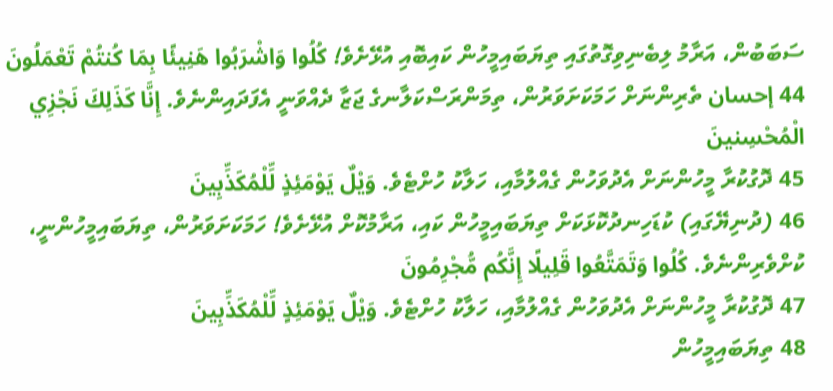ސަބަބުން، އަރާމު ލިބެނިވިގޮތުގައި ތިޔަބައިމީހުން ކައިބޮއި އުޅޭށެވެ! كُلُوا وَاشْرَبُوا هَنِيئًا بِمَا كُنتُمْ تَعْمَلُونَ
44 إحسان ތެރިންނަށް ހަމަކަށަވަރުން، ތިމަންރަސްކަލާނގެ ޖަޒާ ދެއްވަނީ އެފަދައިންނެވެ. إِنَّا كَذَلِكَ نَجْزِي الْمُحْسِنينَ
45 ދޮގުކުރާ މީހުންނަށް އެދުވަހުން ގެއްލުމާއި، ހަލާކު ހުށްޓެވެ. وَيْلٌ يَوْمَئِذٍ لِّلْمُكَذِّبِينَ
46 (ދުނިޔޭގައި) ކުޑަހިނދުކޮޅަކަށް ތިޔަބައިމީހުން ކައި، އަރާމުކޮށް އުޅޭށެވެ! ހަމަކަށަވަރުން، ތިޔަބައިމީހުންނީ، ކުށްވެރިންނެވެ. كُلُوا وَتَمَتَّعُوا قَلِيلًا إِنَّكُم مُّجْرِمُونَ
47 ދޮގުކުރާ މީހުންނަށް އެދުވަހުން ގެއްލުމާއި، ހަލާކު ހުށްޓެވެ. وَيْلٌ يَوْمَئِذٍ لِّلْمُكَذِّبِينَ
48 ތިޔަބައިމީހުން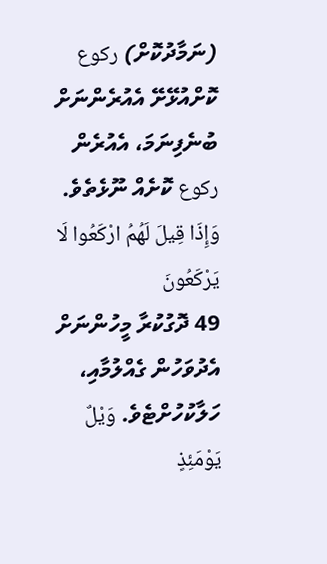(ނަމާދުކޮށް) ركوع ކޮށްއުޅޭށޭ އެއުރެންނަށް ބުނެފިނަމަ، އެއުރެން ركوع ކޮށެއް ނޫޅެތެވެ. وَإِذَا قِيلَ لَهُمُ ارْكَعُوا لَا يَرْكَعُونَ
49 ދޮގުކުރާ މީހުންނަށް އެދުވަހުން ގެއްލުމާއި، ހަލާކުހުށްޓެވެ. وَيْلٌ يَوْمَئِذٍ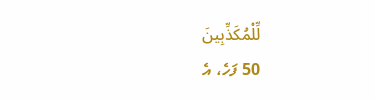لِّلْمُكَذِّبِينَ
50 ފަހެ، އެ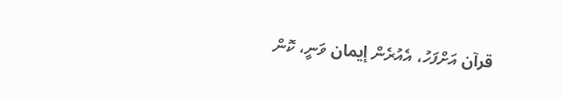قرآن އަށްފަހު، އެއުރެން إيمان ވަނީ، ކޮން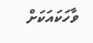ވާހަކައަކަށް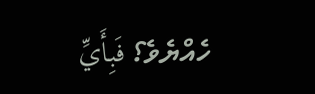ހެއްޔެވެ؟ فَبِأَيِّ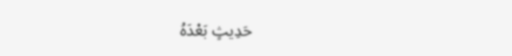حَدِيثٍ بَعْدَهُ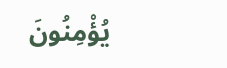يُؤْمِنُونَ